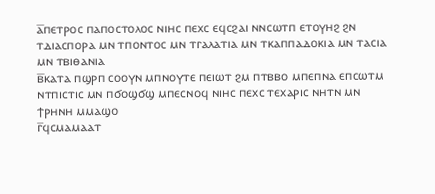ⲁ̅ⲡⲉⲧⲣⲟⲥ ⲡⲁⲡⲟⲥⲧⲟⲗⲟⲥ ⲛⲓⲏⲥ ⲡⲉⲭⲥ ⲉϥⲥϩⲁⲓ ⲛⲛⲥⲱⲧⲡ ⲉⲧⲟⲩⲏϩ ϩⲛ ⲧⲇⲓⲁⲥⲡⲟⲣⲁ ⲙⲛ ⲧⲡⲟⲛⲧⲟⲥ ⲙⲛ ⲧⲅⲁⲗⲁⲧⲓⲁ ⲙⲛ ⲧⲕⲁⲡⲡⲁⲇⲟⲕⲓⲁ ⲙⲛ ⲧⲁⲥⲓⲁ ⲙⲛ ⲧⲃⲓⲑⲁⲛⲓⲁ
ⲃ̅ⲕⲁⲧⲁ ⲡϣⲣⲡ ⲥⲟⲟⲩⲛ ⲙⲡⲛⲟⲩⲧⲉ ⲡⲉⲓⲱⲧ ϩⲙ ⲡⲧⲃⲃⲟ ⲙⲡⲉⲡⲛⲁ ⲉⲡⲥⲱⲧⲙ ⲛⲧⲡⲓⲥⲧⲓⲥ ⲙⲛ ⲡϭⲟϣϭϣ ⲙⲡⲉⲥⲛⲟϥ ⲛⲓⲏⲥ ⲡⲉⲭⲥ ⲧⲉⲭⲁⲣⲓⲥ ⲛⲏⲧⲛ ⲙⲛ ϯⲣⲏⲛⲏ ⲙⲙⲁϣⲟ
ⲅ̅ϥⲥⲙⲁⲙⲁⲁⲧ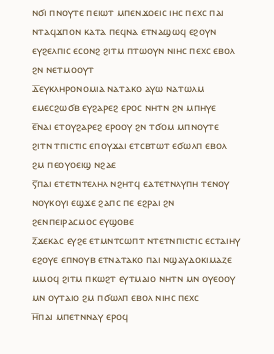ⲛϭⲓ ⲡⲛⲟⲩⲧⲉ ⲡⲉⲓⲱⲧ ⲙⲡⲉⲛϫⲟⲉⲓⲥ ⲓⲏⲥ ⲡⲉⲭⲥ ⲡⲁⲓ ⲛⲧⲁϥϫⲡⲟⲛ ⲕⲁⲧⲁ ⲡⲉϥⲛⲁ ⲉⲧⲛⲁϣⲱϥ ⲉϩⲟⲩⲛ ⲉⲩϩⲉⲗⲡⲓⲥ ⲉⲥⲟⲛϩ ϩⲓⲧⲙ ⲡⲧⲱⲟⲩⲛ ⲛⲓⲏⲥ ⲡⲉⲭⲥ ⲉⲃⲟⲗ ϩⲛ ⲛⲉⲧⲙⲟⲟⲩⲧ
ⲇ̅ⲉⲩⲕⲗⲏⲣⲟⲛⲟⲙⲓⲁ ⲛⲁⲧⲁⲕⲟ ⲁⲩⲱ ⲛⲁⲧⲱⲗⲙ ⲉⲙⲉⲥϩⲱϭⲃ ⲉⲩϩⲁⲣⲉϩ ⲉⲣⲟⲥ ⲛⲏⲧⲛ ϩⲛ ⲙⲡⲏⲩⲉ
ⲉ̅ⲛⲁⲓ ⲉⲧⲟⲩϩⲁⲣⲉϩ ⲉⲣⲟⲟⲩ ϩⲛ ⲧϭⲟⲙ ⲙⲡⲛⲟⲩⲧⲉ ϩⲓⲧⲛ ⲧⲡⲓⲥⲧⲓⲥ ⲉⲡⲟⲩϫⲁⲓ ⲉⲧⲥⲃⲧⲱⲧ ⲉϭⲱⲗⲡ ⲉⲃⲟⲗ ϩⲙ ⲡⲉⲟⲩⲟⲉⲓϣ ⲛϩⲁⲉ
ⲋ̅ⲡⲁⲓ ⲉⲧⲉⲧⲛⲧⲉⲗⲏⲗ ⲛϩⲏⲧϥ ⲉⲁⲧⲉⲧⲛⲗⲩⲡⲏ ⲧⲉⲛⲟⲩ ⲛⲟⲩⲕⲟⲩⲓ ⲉϣϫⲉ ϩⲁⲡⲥ ⲡⲉ ⲉϩⲣⲁⲓ ϩⲛ ϩⲉⲛⲡⲉⲓⲣⲁⲥⲙⲟⲥ ⲉⲩϣⲟⲃⲉ
ⲍ̅ϫⲉⲕⲁⲥ ⲉⲩϩⲉ ⲉⲧⲙⲛⲧⲥⲱⲡⲧ ⲛⲧⲉⲧⲛⲡⲓⲥⲧⲓⲥ ⲉⲥⲧⲁⲓⲏⲩ ⲉϩⲟⲩⲉ ⲉⲡⲛⲟⲩⲃ ⲉⲧⲛⲁⲧⲁⲕⲟ ⲡⲁⲓ ⲛϣⲁⲩⲇⲟⲕⲓⲙⲁⲍⲉ ⲙⲙⲟϥ ϩⲓⲧⲙ ⲡⲕⲱϩⲧ ⲉⲩⲧⲙⲁⲓⲟ ⲛⲏⲧⲛ ⲙⲛ ⲟⲩⲉⲟⲟⲩ ⲙⲛ ⲟⲩⲧⲁⲓⲟ ϩⲙ ⲡϭⲱⲗⲡ ⲉⲃⲟⲗ ⲛⲓⲏⲥ ⲡⲉⲭⲥ
ⲏ̅ⲡⲁⲓ ⲙⲡⲉⲧⲛⲛⲁⲩ ⲉⲣⲟϥ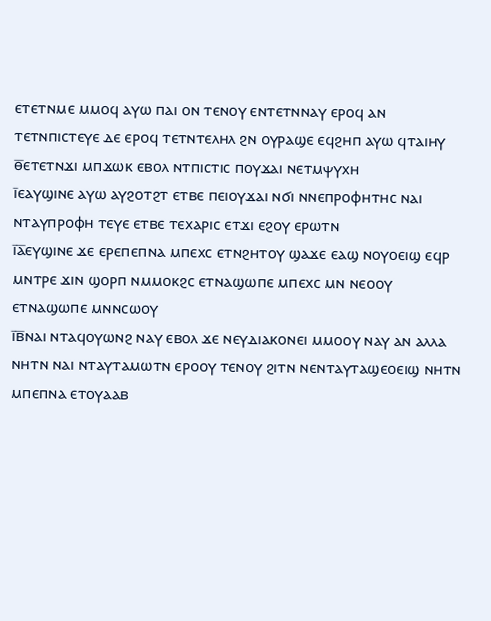ⲉⲧⲉⲧⲛⲙⲉ ⲙⲙⲟϥ ⲁⲩⲱ ⲡⲁⲓ ⲟⲛ ⲧⲉⲛⲟⲩ ⲉⲛⲧⲉⲧⲛⲛⲁⲩ ⲉⲣⲟϥ ⲁⲛ ⲧⲉⲧⲛⲡⲓⲥⲧⲉⲩⲉ ⲇⲉ ⲉⲣⲟϥ ⲧⲉⲧⲛⲧⲉⲗⲏⲗ ϩⲛ ⲟⲩⲣⲁϣⲉ ⲉϥϩⲏⲡ ⲁⲩⲱ ϥⲧⲁⲓⲏⲩ
ⲑ̅ⲉⲧⲉⲧⲛϫⲓ ⲙⲡϫⲱⲕ ⲉⲃⲟⲗ ⲛⲧⲡⲓⲥⲧⲓⲥ ⲡⲟⲩϫⲁⲓ ⲛⲉⲧⲙⲯⲩⲭⲏ
ⲓ̅ⲉⲁⲩϣⲓⲛⲉ ⲁⲩⲱ ⲁⲩϩⲟⲧϩⲧ ⲉⲧⲃⲉ ⲡⲉⲓⲟⲩϫⲁⲓ ⲛϭⲓ ⲛⲛⲉⲡⲣⲟⲫⲏⲧⲏⲥ ⲛⲁⲓ ⲛⲧⲁⲩⲡⲣⲟⲫⲏ ⲧⲉⲩⲉ ⲉⲧⲃⲉ ⲧⲉⲭⲁⲣⲓⲥ ⲉⲧϫⲓ ⲉϩⲟⲩ ⲉⲣⲱⲧⲛ
ⲓ̅ⲁ̅ⲉⲩϣⲓⲛⲉ ϫⲉ ⲉⲣⲉⲡⲉⲡⲛⲁ ⲙⲡⲉⲭⲥ ⲉⲧⲛϩⲏⲧⲟⲩ ϣⲁϫⲉ ⲉⲁϣ ⲛⲟⲩⲟⲉⲓϣ ⲉϥⲣ ⲙⲛⲧⲣⲉ ϫⲓⲛ ϣⲟⲣⲡ ⲛⲙⲙⲟⲕϩⲥ ⲉⲧⲛⲁϣⲱⲡⲉ ⲙⲡⲉⲭⲥ ⲙⲛ ⲛⲉⲟⲟⲩ ⲉⲧⲛⲁϣⲱⲡⲉ ⲙⲛⲛⲥⲱⲟⲩ
ⲓ̅ⲃ̅ⲛⲁⲓ ⲛⲧⲁϥⲟⲩⲱⲛϩ ⲛⲁⲩ ⲉⲃⲟⲗ ϫⲉ ⲛⲉⲩⲇⲓⲁⲕⲟⲛⲉⲓ ⲙⲙⲟⲟⲩ ⲛⲁⲩ ⲁⲛ ⲁⲗⲗⲁ ⲛⲏⲧⲛ ⲛⲁⲓ ⲛⲧⲁⲩⲧⲁⲙⲱⲧⲛ ⲉⲣⲟⲟⲩ ⲧⲉⲛⲟⲩ ϩⲓⲧⲛ ⲛⲉⲛⲧⲁⲩⲧⲁϣⲉⲟⲉⲓϣ ⲛⲏⲧⲛ ⲙⲡⲉⲡⲛⲁ ⲉⲧⲟⲩⲁⲁⲃ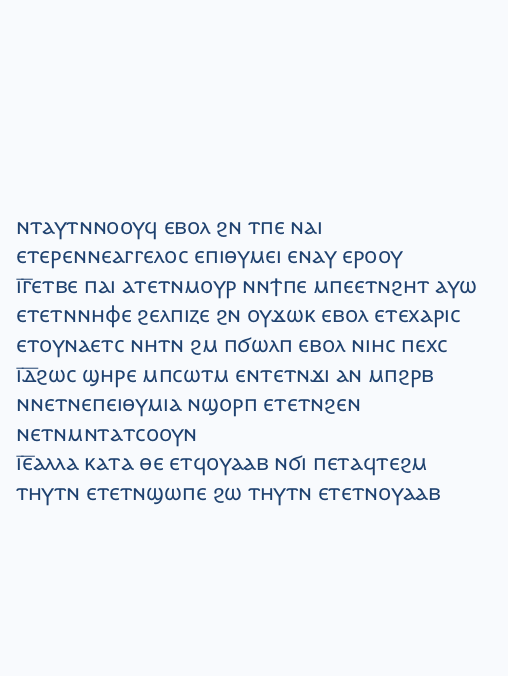ⲛⲧⲁⲩⲧⲛⲛⲟⲟⲩϥ ⲉⲃⲟⲗ ϩⲛ ⲧⲡⲉ ⲛⲁⲓ ⲉⲧⲉⲣⲉⲛⲛⲉⲁⲅⲅⲉⲗⲟⲥ ⲉⲡⲓⲑⲩⲙⲉⲓ ⲉⲛⲁⲩ ⲉⲣⲟⲟⲩ
ⲓ̅ⲅ̅ⲉⲧⲃⲉ ⲡⲁⲓ ⲁⲧⲉⲧⲛⲙⲟⲩⲣ ⲛⲛϯⲡⲉ ⲙⲡⲉⲉⲧⲛϩⲏⲧ ⲁⲩⲱ ⲉⲧⲉⲧⲛⲛⲏⲫⲉ ϩⲉⲗⲡⲓⲍⲉ ϩⲛ ⲟⲩϫⲱⲕ ⲉⲃⲟⲗ ⲉⲧⲉⲭⲁⲣⲓⲥ ⲉⲧⲟⲩⲛⲁⲉⲧⲥ ⲛⲏⲧⲛ ϩⲙ ⲡϭⲱⲗⲡ ⲉⲃⲟⲗ ⲛⲓⲏⲥ ⲡⲉⲭⲥ
ⲓ̅ⲇ̅ϩⲱⲥ ϣⲏⲣⲉ ⲙⲡⲥⲱⲧⲙ ⲉⲛⲧⲉⲧⲛϫⲓ ⲁⲛ ⲙⲡϩⲣⲃ ⲛⲛⲉⲧⲛⲉⲡⲉⲓⲑⲩⲙⲓⲁ ⲛϣⲟⲣⲡ ⲉⲧⲉⲧⲛϩⲉⲛ ⲛⲉⲧⲛⲙⲛⲧⲁⲧⲥⲟⲟⲩⲛ
ⲓ̅ⲉ̅ⲁⲗⲗⲁ ⲕⲁⲧⲁ ⲑⲉ ⲉⲧϥⲟⲩⲁⲁⲃ ⲛϭⲓ ⲡⲉⲧⲁϥⲧⲉϩⲙ ⲧⲏⲩⲧⲛ ⲉⲧⲉⲧⲛϣⲱⲡⲉ ϩⲱ ⲧⲏⲩⲧⲛ ⲉⲧⲉⲧⲛⲟⲩⲁⲁⲃ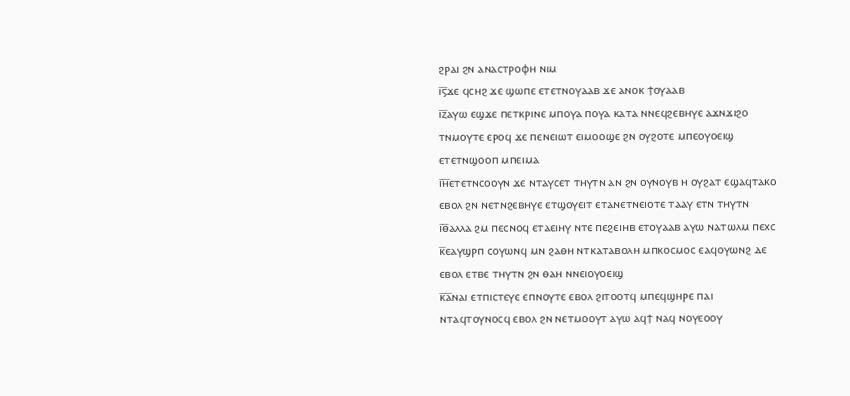ϩⲣⲁⲓ ϩⲛ ⲁⲛⲁⲥⲧⲣⲟⲫⲏ ⲛⲓⲙ
ⲓ̅ⲋ̅ϫⲉ ϥⲥⲏϩ ϫⲉ ϣⲱⲡⲉ ⲉⲧⲉⲧⲛⲟⲩⲁⲁⲃ ϫⲉ ⲁⲛⲟⲕ ϯⲟⲩⲁⲁⲃ
ⲓ̅ⲍ̅ⲁⲩⲱ ⲉϣϫⲉ ⲡⲉⲧⲕⲣⲓⲛⲉ ⲙⲡⲟⲩⲁ ⲡⲟⲩⲁ ⲕⲁⲧⲁ ⲛⲛⲉϥϩⲉⲃⲏⲩⲉ ⲁϫⲛϫⲓϩⲟ ⲧⲛⲙⲟⲩⲧⲉ ⲉⲣⲟϥ ϫⲉ ⲡⲉⲛⲉⲓⲱⲧ ⲉⲓⲙⲟⲟϣⲉ ϩⲛ ⲟⲩϩⲟⲧⲉ ⲙⲡⲉⲟⲩⲟⲉⲓϣ ⲉⲧⲉⲧⲛϣⲟⲟⲡ ⲙⲡⲉⲓⲙⲁ
ⲓ̅ⲏ̅ⲉⲧⲉⲧⲛⲥⲟⲟⲩⲛ ϫⲉ ⲛⲧⲁⲩⲥⲉⲧ ⲧⲏⲩⲧⲛ ⲁⲛ ϩⲛ ⲟⲩⲛⲟⲩⲃ ⲏ ⲟⲩϩⲁⲧ ⲉϣⲁϥⲧⲁⲕⲟ ⲉⲃⲟⲗ ϩⲛ ⲛⲉⲧⲛϩⲉⲃⲏⲩⲉ ⲉⲧϣⲟⲩⲉⲓⲧ ⲉⲧⲁⲛⲉⲧⲛⲉⲓⲟⲧⲉ ⲧⲁⲁⲩ ⲉⲧⲛ ⲧⲏⲩⲧⲛ
ⲓ̅ⲑ̅ⲁⲗⲗⲁ ϩⲙ ⲡⲉⲥⲛⲟϥ ⲉⲧⲁⲉⲓⲏⲩ ⲛⲧⲉ ⲡⲉϩⲉⲓⲏⲃ ⲉⲧⲟⲩⲁⲁⲃ ⲁⲩⲱ ⲛⲁⲧⲱⲗⲙ ⲡⲉⲭⲥ
ⲕ̅ⲉⲁⲩϣⲣⲡ ⲥⲟⲩⲱⲛϥ ⲙⲛ ϩⲁⲑⲏ ⲛⲧⲕⲁⲧⲁⲃⲟⲗⲏ ⲙⲡⲕⲟⲥⲙⲟⲥ ⲉⲁϥⲟⲩⲱⲛϩ ⲇⲉ ⲉⲃⲟⲗ ⲉⲧⲃⲉ ⲧⲏⲩⲧⲛ ϩⲛ ⲑⲁⲏ ⲛⲛⲉⲓⲟⲩⲟⲉⲓϣ
ⲕ̅ⲁ̅ⲛⲁⲓ ⲉⲧⲡⲓⲥⲧⲉⲩⲉ ⲉⲡⲛⲟⲩⲧⲉ ⲉⲃⲟⲗ ϩⲓⲧⲟⲟⲧϥ ⲙⲡⲉϥϣⲏⲣⲉ ⲡⲁⲓ ⲛⲧⲁϥⲧⲟⲩⲛⲟⲥϥ ⲉⲃⲟⲗ ϩⲛ ⲛⲉⲧⲙⲟⲟⲩⲧ ⲁⲩⲱ ⲁϥϯ ⲛⲁϥ ⲛⲟⲩⲉⲟⲟⲩ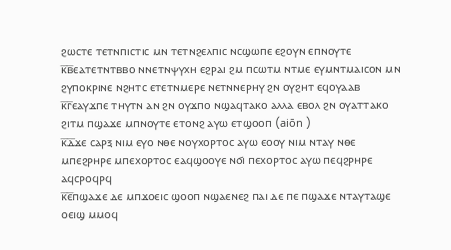ϩⲱⲥⲧⲉ ⲧⲉⲧⲛⲡⲓⲥⲧⲓⲥ ⲙⲛ ⲧⲉⲧⲛϩⲉⲗⲡⲓⲥ ⲛⲥϣⲱⲡⲉ ⲉϩⲟⲩⲛ ⲉⲡⲛⲟⲩⲧⲉ
ⲕ̅ⲃ̅ⲉⲁⲧⲉⲧⲛⲧⲃⲃⲟ ⲛⲛⲉⲧⲛⲯⲩⲭⲏ ⲉϩⲣⲁⲓ ϩⲙ ⲡⲥⲱⲧⲙ ⲛⲧⲙⲉ ⲉⲩⲙⲛⲧⲙⲁⲓⲥⲟⲛ ⲙⲛ ϩⲩⲡⲟⲕⲣⲓⲛⲉ ⲛϩⲏⲧⲥ ⲉⲧⲉⲧⲛⲙⲉⲣⲉ ⲛⲉⲧⲛⲛⲉⲣⲏⲩ ϩⲛ ⲟⲩϩⲏⲧ ⲉϥⲟⲩⲁⲁⲃ
ⲕ̅ⲅ̅ⲉⲁⲩϫⲡⲉ ⲧⲏⲩⲧⲛ ⲁⲛ ϩⲛ ⲟⲩϫⲡⲟ ⲛϣⲁϥⲧⲁⲕⲟ ⲁⲗⲗⲁ ⲉⲃⲟⲗ ϩⲛ ⲟⲩⲁⲧⲧⲁⲕⲟ ϩⲓⲧⲙ ⲡϣⲁϫⲉ ⲙⲡⲛⲟⲩⲧⲉ ⲉⲧⲟⲛϩ ⲁⲩⲱ ⲉⲧϣⲟⲟⲡ (aiōn )
ⲕ̅ⲇ̅ϫⲉ ⲥⲁⲣⲝ ⲛⲓⲙ ⲉⲩⲟ ⲛⲑⲉ ⲛⲟⲩⲭⲟⲣⲧⲟⲥ ⲁⲩⲱ ⲉⲟⲟⲩ ⲛⲓⲙ ⲛⲧⲁⲩ ⲛⲑⲉ ⲙⲡⲉϩⲣⲏⲣⲉ ⲙⲡⲉⲭⲟⲣⲧⲟⲥ ⲉⲁϥϣⲟⲟⲩⲉ ⲛϭⲓ ⲡⲉⲭⲟⲣⲧⲟⲥ ⲁⲩⲱ ⲡⲉϥϩⲣⲏⲣⲉ ⲁϥⲥⲣⲟϥⲣϥ
ⲕ̅ⲉ̅ⲡϣⲁϫⲉ ⲇⲉ ⲙⲡϫⲟⲉⲓⲥ ϣⲟⲟⲡ ⲛϣⲁⲉⲛⲉϩ ⲡⲁⲓ ⲇⲉ ⲡⲉ ⲡϣⲁϫⲉ ⲛⲧⲁⲩⲧⲁϣⲉ ⲟⲉⲓϣ ⲙⲙⲟϥ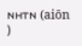ⲛⲏⲧⲛ (aiōn )